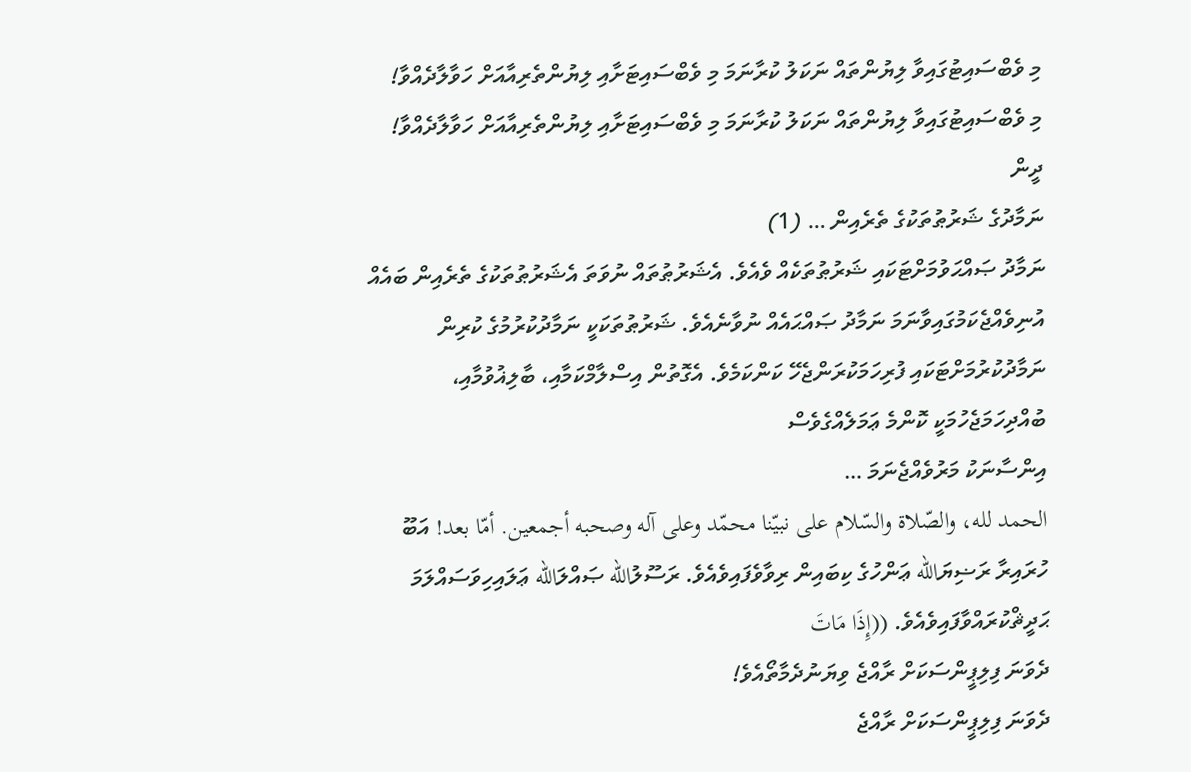މި ވެބްސައިޓުގައިވާ ލިޔުންތައް ނަކަލު ކުރާނަމަ މި ވެބްސައިޓަށާއި ލިޔުންތެރިއާއަށް ހަވާލާދެއްވާ!
މި ވެބްސައިޓުގައިވާ ލިޔުންތައް ނަކަލު ކުރާނަމަ މި ވެބްސައިޓަށާއި ލިޔުންތެރިއާއަށް ހަވާލާދެއްވާ!
ދީން
ނަމާދުގެ ޝަރުޠުތަކުގެ ތެރެއިން … (1)
ނަމާދު ޞައްޙަވުމަށްޓަކައި ޝަރުޠުތަކެއް ވެއެވެ. އެޝަރުޠުތައް ނުވަތަ އެޝަރުޠުތަކުގެ ތެރެއިން ބައެއް އުނިވެއްޖެކަމުގައިވާނަމަ ނަމާދު ޞައްޙައެއް ނުވާނެއެވެ. ޝަރުޠުތަކަކީ ނަމާދުކުރުމުގެ ކުރިން ނަމާދުކުރުމަށްޓަކައި ފުރިހަމަކުރަންޖެހޭ ކަންކަމެވެ. އެގޮތުން އިސްލާމްކަމާއި، ބާލިޣުވުމާއި، ބުއްދިހަމަޖެހުމަކީ ކޮންމެ ޢަމަލެއްގެވެސް
އިންސާނަކު މަރުވެއްޖެނަމަ …
الحمد لله، والصّلاة والسّلام على نبيّنا محمّد وعلى آله وصحبه أجمعين. أمّا بعد! އަބޫ ހުރައިރާ ރަޟިޔަالله ޢަންހުގެ ކިބައިން ރިވާވެފައިވެއެވެ. ރަސޫލުالله ޞައްލަالله ޢަލައިހިވަސައްލަމަ ޙަދީޘްކުރައްވާފައިވެއެވެ. ((إِذَا مَاتَ
ދެވަނަ ފިލިޕީންސަކަށް ރާއްޖެ ވިޔަނުދެމާތޯއެވެ!
ދެވަނަ ފިލިޕީންސަކަށް ރާއްޖެ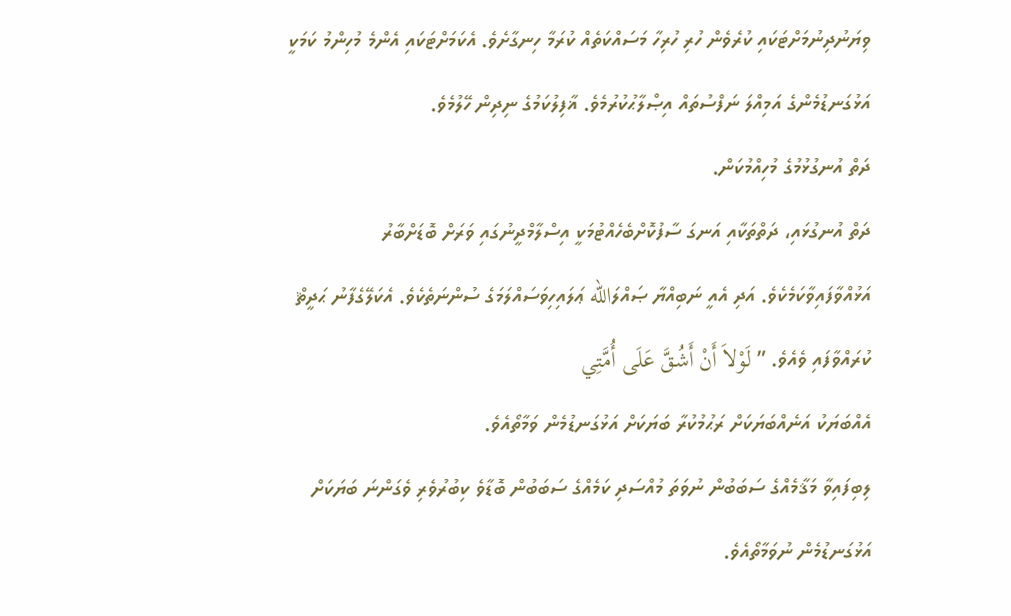ވިޔަނުދިނުމަށްޓަކައި ކުރެވެން ހުރި ހުރިހާ މަސައްކަތެއް ކުރަމާ ހިނގާށެވެ. އެކަމަށްޓަކައި އެންމެ މުހިންމު ކަމަކީ އަޅުގަނޑުމެންގެ އަމިއްލަ ނަފްސުތައް އިޞްލާޙުކުރުމެވެ. ޣާފިލުކަމުގެ ނިދިން ހޭލުމެވެ.
ދަތް އުނގުޅުމުގެ މުހިއްމުކަން.
ދަތް އުނގުޅައި، ދަތްތަކާއި އަނގަ ސާފުކޮށްބެހެއްޓުމަކީ އިސްލާމްދީނުގައި ވަރަށް ބޮޑަށްބާރު އަޅުއްވާފައިވާކަމެކެވެ. އަދި އެއީ ނަބިއްޔާ ޞައްލަالله ޢަލައިހިވަސައްލަމަގެ ސުންނަތެކެވެ. އެކަލޭގެފާނު ޙަދީޘް ކުރައްވާފައި ވެއެވެ. ” لَوْلاَ أَنْ أَشُقَّ عَلَى أُمَّتِي
އެއްބަޔަކު އަނެއްބަޔަކަށް ރަޙުމުކުރާ ބަޔަކަށް އަޅުގަނޑުމެން ވަމާތޯއެވެ.
ލިބިފައިވާ މަޤާމެއްގެ ސަބަބުން ނުވަތަ މުއްސަދި ކަމެއްގެ ސަބަބުން ބޮޑާވެ ކިބުރުވެރި ވެގަންނަ ބަޔަކަށް އަޅުގަނޑުމެން ނުވަމާތޯއެވެ.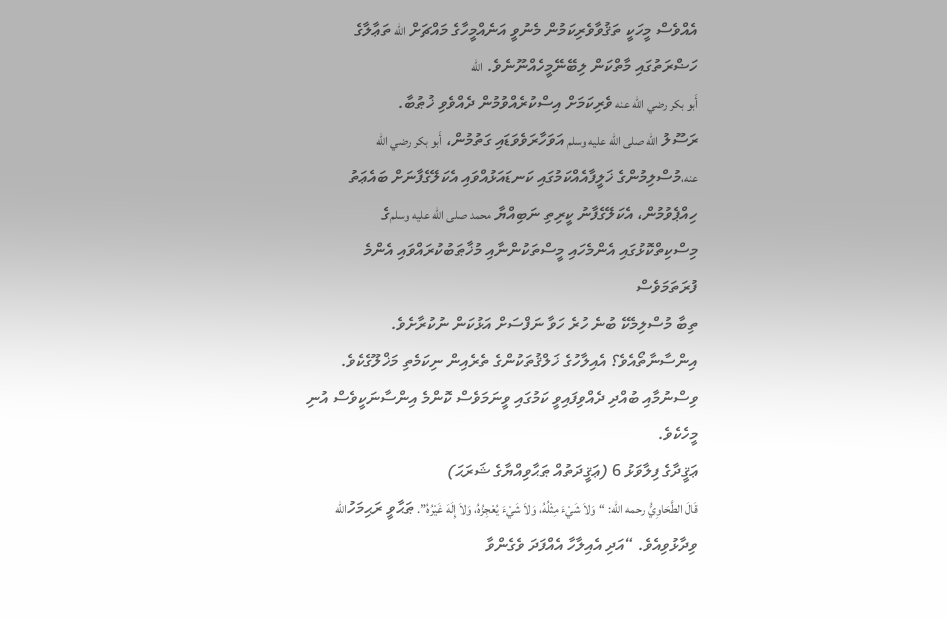އެއްވެސް މީހަކީ ތަޤުވާވެރިކަމުން މެނުވީ އަނެއްމީހާގެ މައްޗަށް الله ތަޢާލާގެ ހަޟްރަތުގައި މާތްކަން ލިބޭނޭމީހެއްނޫނެވެ. الله
أَبو بكر رضي اللّه عنه ވެރިކަމަށް އިސްކުރެއްވުމުން ދެއްވެވި ޚުޠުބާ.
ރަސޫލު الله صلى الله عليه وسلم އަވަހާރަވެވަޑައި ގަތުމުން، أَبو بكر رضي اللّه عنه،މުސްލިމުންގެ ޚަލީފާއެއްކަމުގައި ކަނޑައަޅުއްވައި އެކަލޭގެފާނަށް ބައެޢަތު ހިއްޕެވުމުން، އެކަލޭގެފާނު ކީރިތި ނަބިއްޔާ محمد صلى الله عليه وسلمގެ މިސްކިތްކޮޅުގައި އެންމެހައި މީސްތަކުންނާއި މުޚާޠަބުކުރައްވައި އެންމެ ފުރަތަމަވެސް
ތިބާ މުސްލިމެކޭ ބުނެ ހުރެ ހަވާ ނަފްސަށް އަޅުކަން ނުކުރާށެވެ.
އިންސާނާތޯއެވެ؟ އެއިލާހުގެ ޚަލްޤުތަކުންގެ ތެރެއިން ނިކަމެތި މަޚްލޫގެކެވެ. ވިސްނުމާއި ބުއްދި ދެއްވިފައިވީ ކަމުގައި ވީނަމަވެސް ކޮންމެ އިންސާނަކީވެސް އުނި މީހެކެވެ.
ޢަޤީދާގެ ފިލާވަޅު 6 (ޢަޤީދަތުއް ޠަޙާވިއްޔާގެ ޝަރަޙަ)
قَالَ الطَّحَاوِيُّ رحمه الله: “وَلاَ شَيْءَ مِثْلُهُ، وَلاَ شَيْءَ يُعْجِزُهُ، وَلاَ إِلَهَ غَيْرُهُ”. ޠަޙާވީ ރަޙިމަހުالله ވިދާޅުވިއެވެ. “އަދި އެއިލާހާ އެއްފަދަ ވެގެންވާ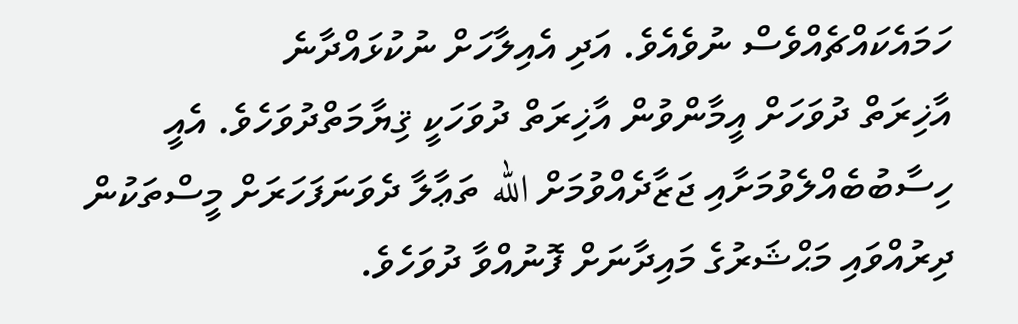ހަމައެކައްޗެއްވެސް ނުވެއެވެ. އަދި އެއިލާހަށް ނުކުޅައްދާނެ
އާޚިރަތް ދުވަހަށް އީމާންވުން އާޚިރަތް ދުވަހަކީ ޤިޔާމަތްދުވަހެވެ. އެއީ ހިސާބުބެއްލެވުމަށާއި ޖަޒާދެއްވުމަށް الله ތަޢާލާ ދެވަނަފަހަރަށް މީސްތަކުން ދިރުއްވައި މަޙްޝަރުގެ މައިދާނަށް ފޮނުއްވާ ދުވަހެވެ.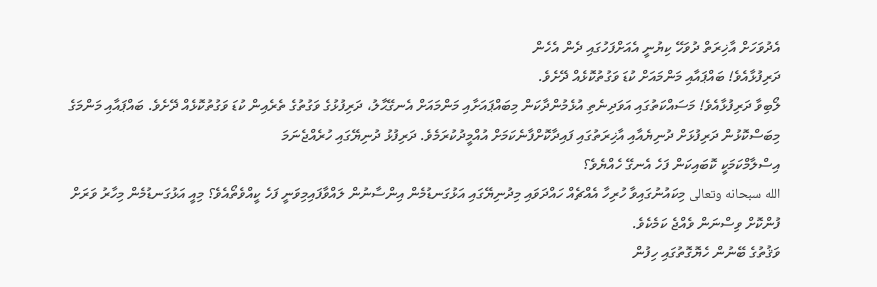އެދުވަހަށް އާޚިރަތް ދުވަހޭ ކިޔުނީ އެއަށްފަހުގައި ދެން އެހެން
ދަރިފުޅާއެވެ! ބައްޕައާއި މަންމައަށް ކުޑަ ވަގުތުކޮޅެއް ދޭށެވެ.
ލޯބިވާ ދަރިފުޅާއެވެ! މަސައްކަތުގައި އަވަދިނެތި އުޅެމުންދާކަން މިބައްޕައަށާއި މަންމައަށް އެނގޭޙާލު، ދަރިފުޅުގެ ވަގުތުގެ ތެރެއިން ކުޑަ ވަގުތުކޮޅެއް ދޭށެވެ. ބައްޕައާއި މަންމަގެ މިބަސްކޮޅުން ދަރިފުޅަށް ދުނިޔެއާއި އާޚިރަތުގައި ފައިދާކޮށްފާނެކަމަށް އުއްމީދުކުރަމެވެ. ދަރިފުޅު ދުނިޔޭގައި ހުރެއްޖެނަމަ
އިސްލާމްކަމަކީ ކޮބައިކަން ފަހެ އެނގޭ ހެއްޔެވެ؟
الله سبحانه وتعالى މިކައުނުގައިވާ ހުރިހާ އެއްޗެއް ހައްދަވައި މިދުނިޔޭގައި އަޅުގަނޑުމެން އިންސާނުން ލައްވާފައިމިވަނީ ފަހެ ކީއްވެތޯއެވެ؟ މިއީ އަޅުގަނޑުމެން މިހާރު ވަރަށް ފުންކޮށް ވިސްނަން ވެއްޖެ ކަމެކެވެ.
ވަޤުތުގެ ބޭނުން ހެޔޮގޮތުގައި ހިފުން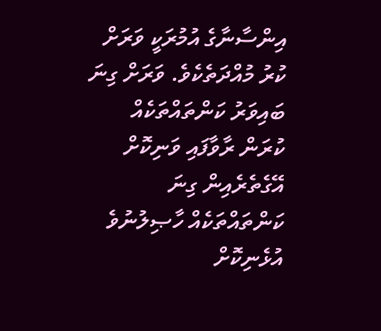އިންސާނާގެ އުމުރަކީ ވަރަށް ކުރު މުއްދަތެކެވެ. ވަރަށް ގިނަ ބައިވަރު ކަންތައްތަކެއް ކުރަން ރާވާފައި ވަނިކޮށް އޭގެތެރެއިން ގިނަ ކަންތައްތަކެއް ހާޞިލުނުވެ އުޅެނިކޮށް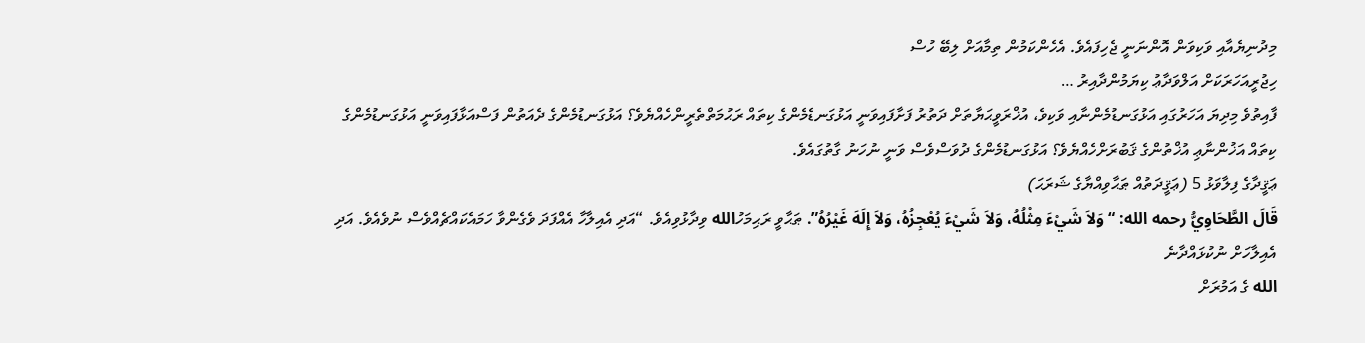މިދުނިޔެއާއި ވަކިވަން އޮންނަނީ ޖެހިފައެވެ. އެހެންކަމުން ތިމާއަށް ލިބޭ ހުސް
ހިޖުރީއަހަރަކަށް އަލްވަދާޢު ކިޔަމުންދާއިރު …
ފާއިތުވެ މިދިޔަ އަހަރުގައި އަޅުގަނޑުމެންނާއި ވަކިވެ، އުޚްރަވީޙަޔާތަށް ދަތުރު ފަށާފައިވަނީ އަޅުގަނޑެމެންގެ ކިތައް ރަޙުމަތްތެރީންހެއްޔެވެ؟ އަޅުގަނޑުމެންގެ ދެއަތުން ފަސްއަޅާފައިވަނީ އަޅުގަނޑުމެންގެ ކިތައް އަޚުންނާޢި އުޚްތުންގެ ޤަބުރަށްހެއްޔެވެ؟ އަޅުގަނޑުމެންގެ ދުވަސްވެސް ވަނީ ނުހަނު ގާތުގައެވެ.
ޢަޤީދާގެ ފިލާވަޅު 5 (ޢަޤީދަތުއް ޠަޙާވިއްޔާގެ ޝަރަޙަ)
قَالَ الطَّحَاوِيُّ رحمه الله: “وَلاَ شَيْءَ مِثْلُهُ، وَلاَ شَيْءَ يُعْجِزُهُ، وَلاَ إِلَهَ غَيْرُهُ”. ޠަޙާވީ ރަޙިމަހުالله ވިދާޅުވިއެވެ. “އަދި އެއިލާހާ އެއްފަދަ ވެގެންވާ ހަމައެކައްޗެއްވެސް ނުވެއެވެ. އަދި އެއިލާހަށް ނުކުޅައްދާނެ
الله ގެ އަމުރަށް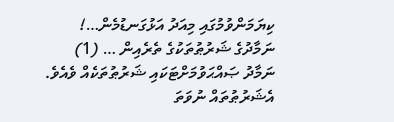ކިޔަމަންވުމުގައި މިއަދު އަޅުގަނޑުމެން…!
ނަމާދުގެ ޝަރުޠުތަކުގެ ތެރެއިން … (1)
ނަމާދު ޞައްޙަވުމަށްޓަކައި ޝަރުޠުތަކެއް ވެއެވެ. އެޝަރުޠުތައް ނުވަތަ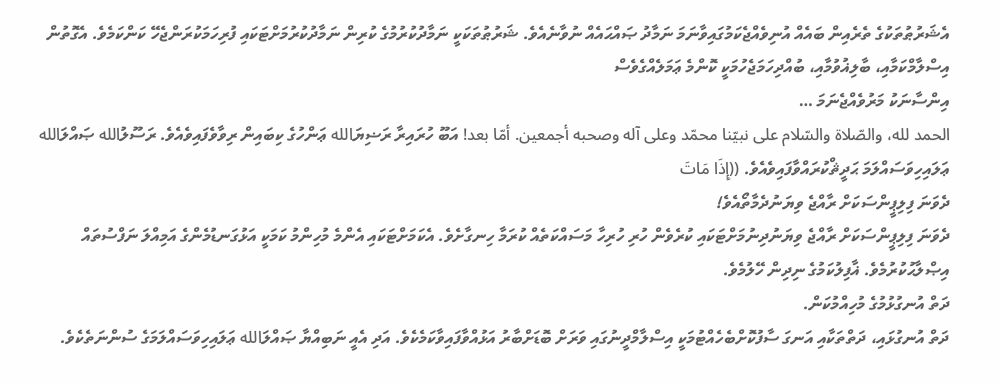އެޝަރުޠުތަކުގެ ތެރެއިން ބައެއް އުނިވެއްޖެކަމުގައިވާނަމަ ނަމާދު ޞައްޙައެއް ނުވާނެއެވެ. ޝަރުޠުތަކަކީ ނަމާދުކުރުމުގެ ކުރިން ނަމާދުކުރުމަށްޓަކައި ފުރިހަމަކުރަންޖެހޭ ކަންކަމެވެ. އެގޮތުން އިސްލާމްކަމާއި، ބާލިޣުވުމާއި، ބުއްދިހަމަޖެހުމަކީ ކޮންމެ ޢަމަލެއްގެވެސް
އިންސާނަކު މަރުވެއްޖެނަމަ …
الحمد لله، والصّلاة والسّلام على نبيّنا محمّد وعلى آله وصحبه أجمعين. أمّا بعد! އަބޫ ހުރައިރާ ރަޟިޔަالله ޢަންހުގެ ކިބައިން ރިވާވެފައިވެއެވެ. ރަސޫލުالله ޞައްލަالله ޢަލައިހިވަސައްލަމަ ޙަދީޘްކުރައްވާފައިވެއެވެ. ((إِذَا مَاتَ
ދެވަނަ ފިލިޕީންސަކަށް ރާއްޖެ ވިޔަނުދެމާތޯއެވެ!
ދެވަނަ ފިލިޕީންސަކަށް ރާއްޖެ ވިޔަނުދިނުމަށްޓަކައި ކުރެވެން ހުރި ހުރިހާ މަސައްކަތެއް ކުރަމާ ހިނގާށެވެ. އެކަމަށްޓަކައި އެންމެ މުހިންމު ކަމަކީ އަޅުގަނޑުމެންގެ އަމިއްލަ ނަފްސުތައް އިޞްލާޙުކުރުމެވެ. ޣާފިލުކަމުގެ ނިދިން ހޭލުމެވެ.
ދަތް އުނގުޅުމުގެ މުހިއްމުކަން.
ދަތް އުނގުޅައި، ދަތްތަކާއި އަނގަ ސާފުކޮށްބެހެއްޓުމަކީ އިސްލާމްދީނުގައި ވަރަށް ބޮޑަށްބާރު އަޅުއްވާފައިވާކަމެކެވެ. އަދި އެއީ ނަބިއްޔާ ޞައްލަالله ޢަލައިހިވަސައްލަމަގެ ސުންނަތެކެވެ.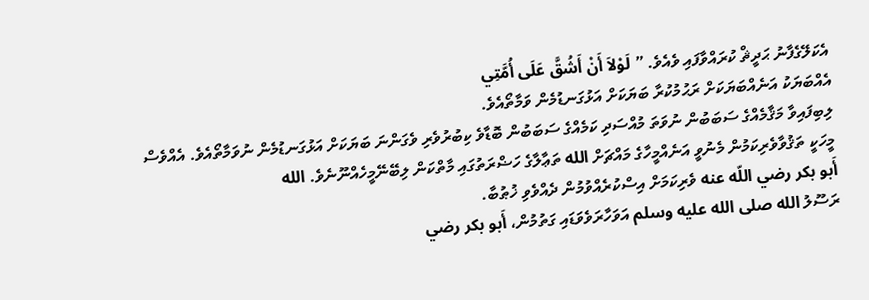އެކަލޭގެފާނު ޙަދީޘް ކުރައްވާފައި ވެއެވެ. ” لَوْلاَ أَنْ أَشُقَّ عَلَى أُمَّتِي
އެއްބަޔަކު އަނެއްބަޔަކަށް ރަޙުމުކުރާ ބަޔަކަށް އަޅުގަނޑުމެން ވަމާތޯއެވެ.
ލިބިފައިވާ މަޤާމެއްގެ ސަބަބުން ނުވަތަ މުއްސަދި ކަމެއްގެ ސަބަބުން ބޮޑާވެ ކިބުރުވެރި ވެގަންނަ ބަޔަކަށް އަޅުގަނޑުމެން ނުވަމާތޯއެވެ. އެއްވެސް މީހަކީ ތަޤުވާވެރިކަމުން މެނުވީ އަނެއްމީހާގެ މައްޗަށް الله ތަޢާލާގެ ހަޟްރަތުގައި މާތްކަން ލިބޭނޭމީހެއްނޫނެވެ. الله
أَبو بكر رضي اللّه عنه ވެރިކަމަށް އިސްކުރެއްވުމުން ދެއްވެވި ޚުޠުބާ.
ރަސޫލު الله صلى الله عليه وسلم އަވަހާރަވެވަޑައި ގަތުމުން، أَبو بكر رضي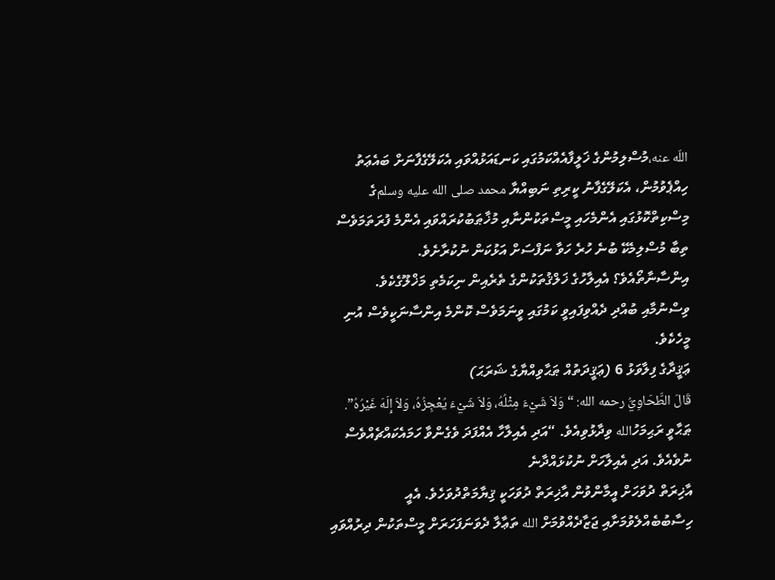اللّه عنه،މުސްލިމުންގެ ޚަލީފާއެއްކަމުގައި ކަނޑައަޅުއްވައި އެކަލޭގެފާނަށް ބައެޢަތު ހިއްޕެވުމުން، އެކަލޭގެފާނު ކީރިތި ނަބިއްޔާ محمد صلى الله عليه وسلمގެ މިސްކިތްކޮޅުގައި އެންމެހައި މީސްތަކުންނާއި މުޚާޠަބުކުރައްވައި އެންމެ ފުރަތަމަވެސް
ތިބާ މުސްލިމެކޭ ބުނެ ހުރެ ހަވާ ނަފްސަށް އަޅުކަން ނުކުރާށެވެ.
އިންސާނާތޯއެވެ؟ އެއިލާހުގެ ޚަލްޤުތަކުންގެ ތެރެއިން ނިކަމެތި މަޚްލޫގެކެވެ. ވިސްނުމާއި ބުއްދި ދެއްވިފައިވީ ކަމުގައި ވީނަމަވެސް ކޮންމެ އިންސާނަކީވެސް އުނި މީހެކެވެ.
ޢަޤީދާގެ ފިލާވަޅު 6 (ޢަޤީދަތުއް ޠަޙާވިއްޔާގެ ޝަރަޙަ)
قَالَ الطَّحَاوِيُّ رحمه الله: “وَلاَ شَيْءَ مِثْلُهُ، وَلاَ شَيْءَ يُعْجِزُهُ، وَلاَ إِلَهَ غَيْرُهُ”. ޠަޙާވީ ރަޙިމަހުالله ވިދާޅުވިއެވެ. “އަދި އެއިލާހާ އެއްފަދަ ވެގެންވާ ހަމައެކައްޗެއްވެސް ނުވެއެވެ. އަދި އެއިލާހަށް ނުކުޅައްދާނެ
އާޚިރަތް ދުވަހަށް އީމާންވުން އާޚިރަތް ދުވަހަކީ ޤިޔާމަތްދުވަހެވެ. އެއީ ހިސާބުބެއްލެވުމަށާއި ޖަޒާދެއްވުމަށް الله ތަޢާލާ ދެވަނަފަހަރަށް މީސްތަކުން ދިރުއްވައި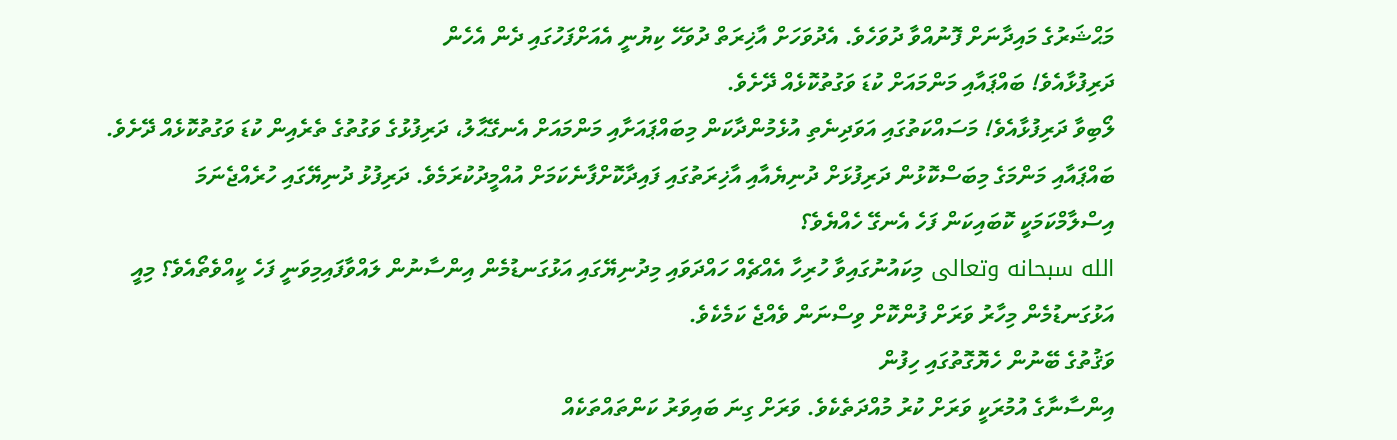މަޙްޝަރުގެ މައިދާނަށް ފޮނުއްވާ ދުވަހެވެ. އެދުވަހަށް އާޚިރަތް ދުވަހޭ ކިޔުނީ އެއަށްފަހުގައި ދެން އެހެން
ދަރިފުޅާއެވެ! ބައްޕައާއި މަންމައަށް ކުޑަ ވަގުތުކޮޅެއް ދޭށެވެ.
ލޯބިވާ ދަރިފުޅާއެވެ! މަސައްކަތުގައި އަވަދިނެތި އުޅެމުންދާކަން މިބައްޕައަށާއި މަންމައަށް އެނގޭޙާލު، ދަރިފުޅުގެ ވަގުތުގެ ތެރެއިން ކުޑަ ވަގުތުކޮޅެއް ދޭށެވެ. ބައްޕައާއި މަންމަގެ މިބަސްކޮޅުން ދަރިފުޅަށް ދުނިޔެއާއި އާޚިރަތުގައި ފައިދާކޮށްފާނެކަމަށް އުއްމީދުކުރަމެވެ. ދަރިފުޅު ދުނިޔޭގައި ހުރެއްޖެނަމަ
އިސްލާމްކަމަކީ ކޮބައިކަން ފަހެ އެނގޭ ހެއްޔެވެ؟
الله سبحانه وتعالى މިކައުނުގައިވާ ހުރިހާ އެއްޗެއް ހައްދަވައި މިދުނިޔޭގައި އަޅުގަނޑުމެން އިންސާނުން ލައްވާފައިމިވަނީ ފަހެ ކީއްވެތޯއެވެ؟ މިއީ އަޅުގަނޑުމެން މިހާރު ވަރަށް ފުންކޮށް ވިސްނަން ވެއްޖެ ކަމެކެވެ.
ވަޤުތުގެ ބޭނުން ހެޔޮގޮތުގައި ހިފުން
އިންސާނާގެ އުމުރަކީ ވަރަށް ކުރު މުއްދަތެކެވެ. ވަރަށް ގިނަ ބައިވަރު ކަންތައްތަކެއް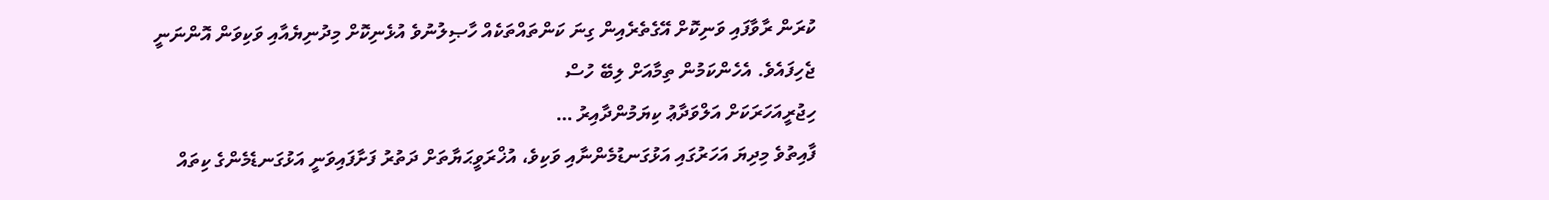ކުރަން ރާވާފައި ވަނިކޮށް އޭގެތެރެއިން ގިނަ ކަންތައްތަކެއް ހާޞިލުނުވެ އުޅެނިކޮށް މިދުނިޔެއާއި ވަކިވަން އޮންނަނީ ޖެހިފައެވެ. އެހެންކަމުން ތިމާއަށް ލިބޭ ހުސް
ހިޖުރީއަހަރަކަށް އަލްވަދާޢު ކިޔަމުންދާއިރު …
ފާއިތުވެ މިދިޔަ އަހަރުގައި އަޅުގަނޑުމެންނާއި ވަކިވެ، އުޚްރަވީޙަޔާތަށް ދަތުރު ފަށާފައިވަނީ އަޅުގަނޑެމެންގެ ކިތައް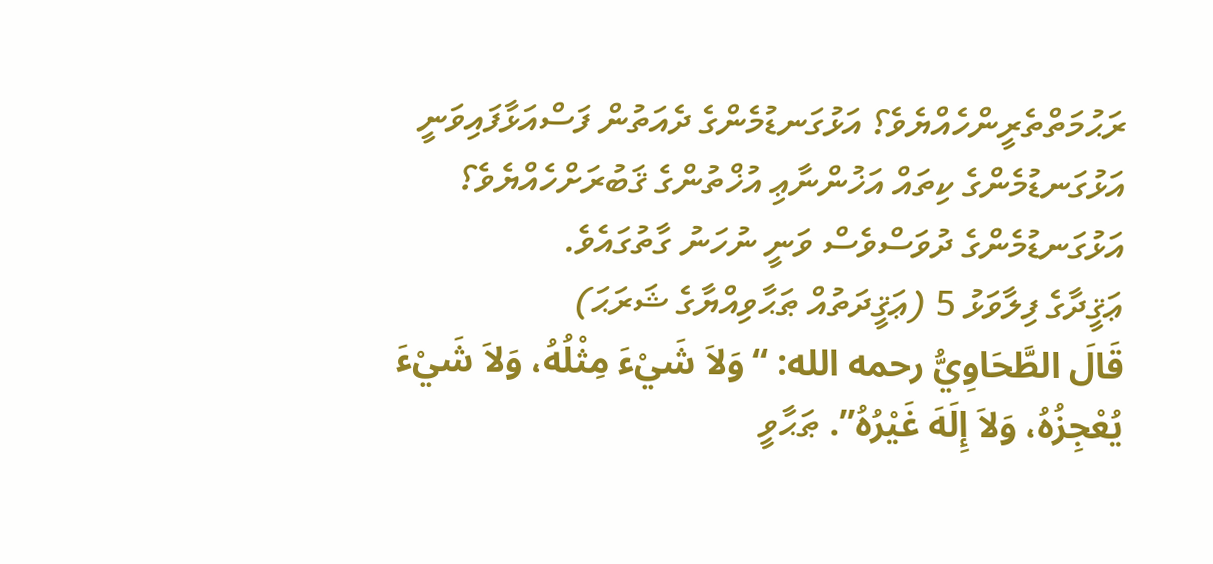ރަޙުމަތްތެރީންހެއްޔެވެ؟ އަޅުގަނޑުމެންގެ ދެއަތުން ފަސްއަޅާފައިވަނީ އަޅުގަނޑުމެންގެ ކިތައް އަޚުންނާޢި އުޚްތުންގެ ޤަބުރަށްހެއްޔެވެ؟ އަޅުގަނޑުމެންގެ ދުވަސްވެސް ވަނީ ނުހަނު ގާތުގައެވެ.
ޢަޤީދާގެ ފިލާވަޅު 5 (ޢަޤީދަތުއް ޠަޙާވިއްޔާގެ ޝަރަޙަ)
قَالَ الطَّحَاوِيُّ رحمه الله: “وَلاَ شَيْءَ مِثْلُهُ، وَلاَ شَيْءَ يُعْجِزُهُ، وَلاَ إِلَهَ غَيْرُهُ”. ޠަޙާވީ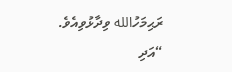ރަޙިމަހުالله ވިދާޅުވިއެވެ. “އަދި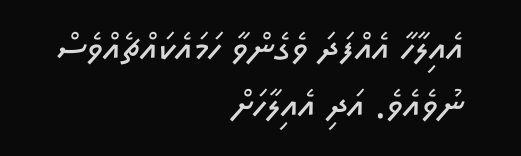އެއިލާހާ އެއްފަދަ ވެގެންވާ ހަމައެކައްޗެއްވެސް ނުވެއެވެ. އަދި އެއިލާހަށް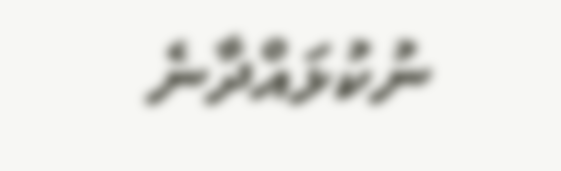ނުކުޅައްދާނެ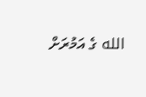الله ގެ އަމުރަށް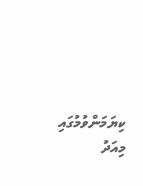ކިޔަމަންވުމުގައި މިއަދު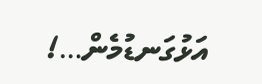އަޅުގަނޑުމެން…!